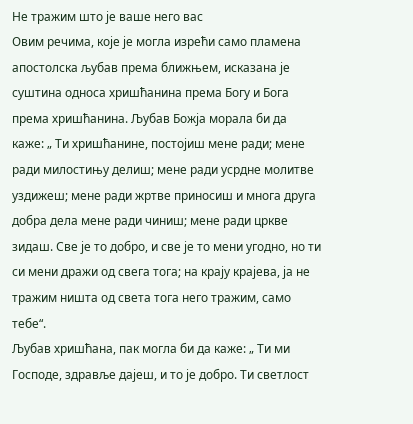Не тражим што је ваше него вас
Овим речима, које је могла изрећи само пламена апостолска љубав према ближњем, исказана је суштина односа хришћанина према Богу и Бога према хришћанина. Љубав Божја морала би да каже: „ Ти хришћанине, постојиш мене ради; мене ради милостињу делиш; мене ради усрдне молитве уздижеш; мене ради жртве приносиш и многа друга добра дела мене ради чиниш; мене ради цркве зидаш. Све је то добро, и све је то мени угодно, но ти си мени дражи од свега тога; на крају крајева, ја не тражим ништа од света тога него тражим, само тебе“.
Љубав хришћана, пак могла би да каже: „ Ти ми Господе, здравље дајеш, и то је добро. Ти светлост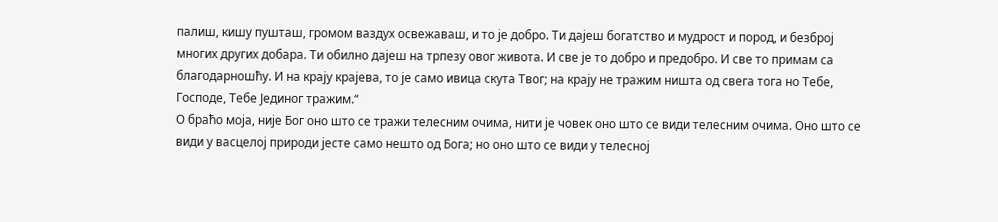палиш, кишу пушташ, громом ваздух освежаваш, и то је добро. Ти дајеш богатство и мудрост и пород, и безброј многих других добара. Ти обилно дајеш на трпезу овог живота. И све је то добро и предобро. И све то примам са благодарношћу. И на крају крајева, то је само ивица скута Твог; на крају не тражим ништа од свега тога но Тебе, Господе, Тебе Јединог тражим.“
О браћо моја, није Бог оно што се тражи телесним очима, нити је човек оно што се види телесним очима. Оно што се види у васцелој природи јесте само нешто од Бога; но оно што се види у телесној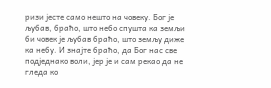ризи јесте само нешто на човеку. Бог је љубав, браћо, што небо спушта ка земљи би човек је љубав браћо, што земљу диже ка небу. И знајте браћо, да Бог нас све подједнако воли, јер је и сам рекао да не гледа ко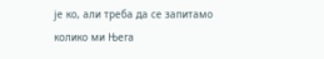је ко, али треба да се запитамо колико ми Њега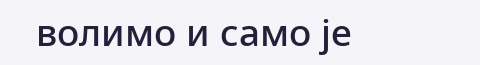волимо и само је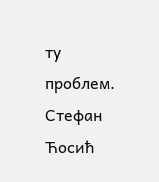ту проблем.
Стефан Ћосић